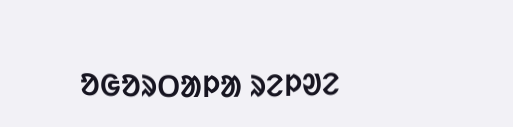ᱚᱜᱚᱨᱛᱟᱞᱟ ᱨᱮᱞᱣᱮ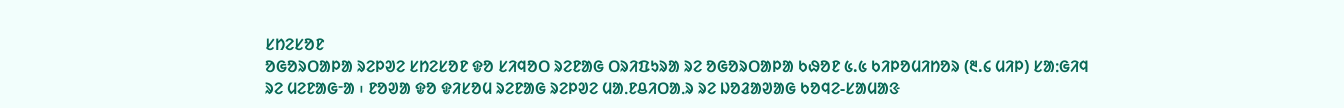ᱥᱴᱮᱥᱚᱱ
ᱚᱜᱚᱨᱛᱟᱞᱟ ᱨᱮᱞᱣᱮ ᱥᱴᱮᱥᱚᱱ ᱫᱚ ᱥᱤᱧᱚᱛ ᱨᱮᱱᱟᱜ ᱛᱨᱤᱯᱩᱨᱟ ᱨᱮ ᱚᱜᱚᱨᱛᱟᱞᱟ ᱠᱷᱚᱱ ᱕.᱕ ᱠᱤᱞᱚᱢᱤᱴᱚᱨ (᱓.᱔ ᱢᱤᱞ) ᱥᱟᱺᱜᱤᱧ ᱨᱮ ᱢᱮᱱᱟᱜᱼᱟ ᱾ ᱱᱚᱣᱟ ᱫᱚ ᱫᱤᱥᱚᱢ ᱨᱮᱱᱟᱜ ᱨᱮᱞᱣᱮ ᱢᱟᱹᱱᱪᱤᱛᱟᱹᱨ ᱨᱮ ᱡᱚᱲᱟᱣᱟᱜ ᱠᱚᱧᱮ-ᱥᱟᱢᱟᱝ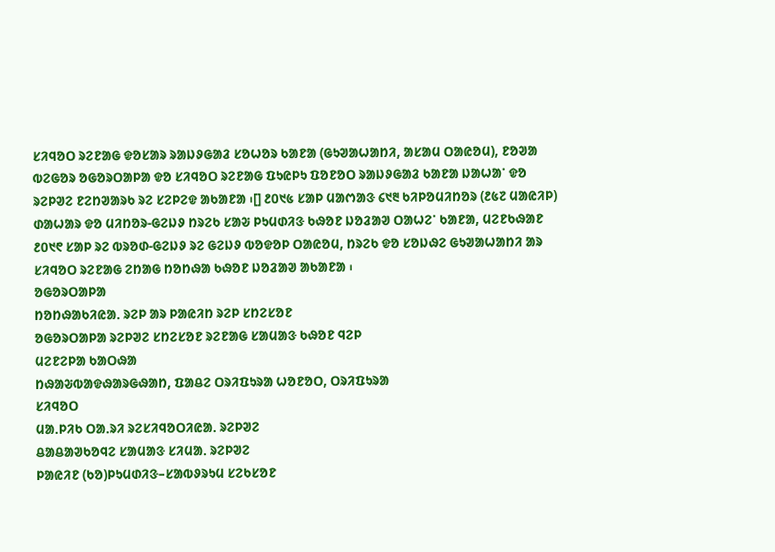ᱥᱤᱧᱚᱛ ᱨᱮᱱᱟᱜ ᱫᱚᱥᱟᱨ ᱨᱟᱡᱽᱜᱟᱲ ᱥᱚᱦᱚᱨ ᱠᱟᱱᱟ (ᱜᱩᱣᱟᱦᱟᱴᱤ, ᱟᱥᱟᱢ ᱛᱟᱭᱚᱢ), ᱱᱚᱣᱟ ᱵᱮᱜᱚᱨ ᱚᱜᱚᱨᱛᱟᱞᱟ ᱫᱚ ᱥᱤᱧᱚᱛ ᱨᱮᱱᱟᱜ ᱯᱩᱭᱞᱩ ᱯᱚᱱᱚᱛ ᱨᱟᱡᱽᱜᱟᱲ ᱠᱟᱱᱟ ᱡᱟᱦᱟᱸ ᱫᱚ ᱨᱮᱞᱣᱮ ᱱᱮᱴᱣᱟᱨᱠ ᱨᱮ ᱥᱮᱞᱮᱫ ᱟᱠᱟᱱᱟ ᱾[] ᱒᱐᱑᱕ ᱥᱟᱞ ᱢᱟᱬᱟᱝ ᱔᱑᱓ ᱠᱤᱞᱚᱢᱤᱴᱚᱨ (᱒᱕᱗ ᱢᱟᱭᱤᱞ) ᱰᱟᱦᱟᱨ ᱫᱚ ᱢᱤᱴᱚᱨ-ᱜᱮᱡᱽ ᱴᱨᱮᱠ ᱥᱟᱶ ᱞᱩᱢᱰᱤᱝ ᱠᱷᱚᱱ ᱡᱚᱲᱟᱣ ᱛᱟᱦᱮᱸ ᱠᱟᱱᱟ, ᱢᱮᱱᱠᱷᱟᱱ ᱒᱐᱑᱖ ᱥᱟᱞ ᱨᱮ ᱵᱨᱚᱰ-ᱜᱮᱡᱽ ᱨᱮ ᱜᱮᱡᱽ ᱵᱚᱫᱚᱞ ᱛᱟᱭᱚᱢ, ᱴᱨᱮᱠ ᱫᱚ ᱥᱚᱡᱷᱮ ᱜᱩᱣᱟᱦᱟᱴᱤ ᱟᱨ ᱥᱤᱧᱚᱛ ᱨᱮᱱᱟᱜ ᱮᱴᱟᱜ ᱴᱚᱴᱷᱟ ᱠᱷᱚᱱ ᱡᱚᱲᱟᱣ ᱟᱠᱟᱱᱟ ᱾
ᱚᱜᱚᱨᱛᱟᱞᱟ
ᱴᱚᱴᱷᱟᱠᱤᱭᱟᱹ ᱨᱮᱞ ᱟᱨ ᱞᱟᱭᱤᱴ ᱨᱮᱞ ᱥᱴᱮᱥᱚᱱ
ᱚᱜᱚᱨᱛᱟᱞᱟ ᱨᱮᱞᱣᱮ ᱥᱴᱮᱥᱚᱱ ᱨᱮᱱᱟᱜ ᱥᱟᱢᱟᱝ ᱠᱷᱚᱱ ᱧᱮᱞ
ᱢᱮᱱᱮᱞᱟ ᱠᱟᱛᱷᱟ
ᱴᱷᱟᱶᱵᱟᱫᱷᱟᱨᱜᱷᱟᱴ, ᱯᱟᱪᱮ ᱛᱨᱤᱯᱩᱨᱟ ᱦᱚᱱᱚᱛ, ᱛᱨᱤᱯᱩᱨᱟ
ᱥᱤᱧᱚᱛ
ᱢᱟᱹᱞᱤᱠ ᱛᱟᱹᱨᱤ ᱨᱮᱥᱤᱧᱚᱛᱤᱭᱟᱹ ᱨᱮᱞᱣᱮ
ᱪᱟᱪᱟᱣᱠᱚᱧᱮ ᱥᱟᱢᱟᱝ ᱥᱤᱢᱟᱹ ᱨᱮᱞᱣᱮ
ᱞᱟᱭᱤᱱ (ᱠᱚ)ᱞᱩᱢᱰᱤᱝ–ᱥᱟᱵᱽᱨᱩᱢ ᱥᱮᱠᱥᱚᱱ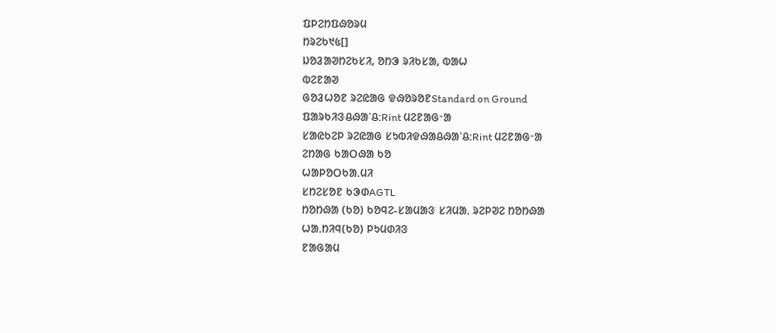ᱯᱞᱮᱴᱯᱷᱚᱨᱢ
ᱴᱨᱮᱠ᱑᱕[]
ᱡᱚᱲᱟᱣᱴᱮᱠᱥᱤ, ᱚᱴᱳ ᱨᱤᱠᱥᱟ, ᱵᱟᱦ
ᱵᱮᱱᱟᱣ
ᱜᱚᱲᱦᱚᱱ ᱨᱮᱭᱟᱜ ᱫᱷᱚᱨᱚᱱStandard on Ground
ᱯᱟᱨᱠᱤᱝᱪᱷᱟᱸᱪ:Rint ᱢᱮᱱᱟᱜᱼᱟ
ᱥᱟᱭᱠᱮᱞ ᱨᱮᱭᱟᱜ ᱥᱩᱵᱤᱫᱷᱟᱪᱷᱟᱸᱪ:Rint ᱢᱮᱱᱟᱜᱼᱟ
ᱮᱴᱟᱜ ᱠᱟᱛᱷᱟ ᱠᱚ
ᱦᱟᱞᱚᱛᱠᱟᱹᱢᱤ
ᱥᱴᱮᱥᱚᱱ ᱠᱳᱰAGTL
ᱴᱚᱴᱷᱟ (ᱠᱚ) ᱠᱚᱧᱮ-ᱥᱟᱢᱟᱝ ᱥᱤᱢᱟᱹ ᱨᱮᱞᱣᱮ ᱴᱚᱴᱷᱟ
ᱦᱟᱹᱴᱤᱧ(ᱠᱚ) ᱞᱩᱢᱰᱤᱝ
ᱱᱟᱜᱟᱢ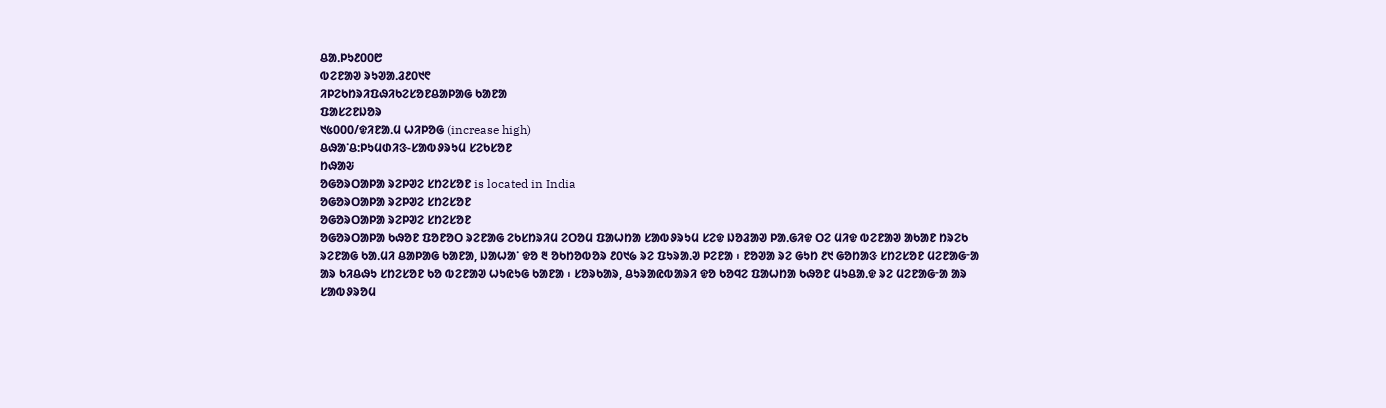ᱪᱟᱹᱞᱩ᱒᱐᱐᱘
ᱵᱮᱱᱟᱣ ᱨᱩᱣᱟᱹᱲ᱒᱐᱑᱖
ᱤᱞᱮᱠᱴᱨᱤᱯᱷᱤᱠᱮᱥᱚᱱᱪᱟᱞᱟᱜ ᱠᱟᱱᱟ
ᱯᱟᱥᱮᱱᱡᱚᱨ
᱑᱕᱐᱐᱐/ᱫᱤᱱᱟᱹᱢ ᱦᱤᱞᱚᱜ (increase high)
ᱪᱷᱟᱸᱪ:ᱞᱩᱢᱰᱤᱝ-ᱥᱟᱵᱽᱨᱩᱢ ᱥᱮᱠᱥᱚᱱ
ᱴᱷᱟᱶ
ᱚᱜᱚᱨᱛᱟᱞᱟ ᱨᱮᱞᱣᱮ ᱥᱴᱮᱥᱚᱱ is located in India
ᱚᱜᱚᱨᱛᱟᱞᱟ ᱨᱮᱞᱣᱮ ᱥᱴᱮᱥᱚᱱ
ᱚᱜᱚᱨᱛᱟᱞᱟ ᱨᱮᱞᱣᱮ ᱥᱴᱮᱥᱚᱱ
ᱚᱜᱚᱨᱛᱟᱞᱟ ᱠᱷᱚᱱ ᱯᱚᱱᱚᱛ ᱨᱮᱱᱟᱜ ᱮᱠᱥᱴᱨᱤᱢ ᱮᱛᱚᱢ ᱯᱟᱦᱴᱟ ᱥᱟᱵᱽᱨᱩᱢ ᱥᱮᱫ ᱡᱚᱲᱟᱣ ᱞᱟᱹᱜᱤᱫ ᱛᱮ ᱢᱤᱫ ᱵᱮᱱᱟᱣ ᱟᱠᱟᱱ ᱴᱨᱮᱠ ᱨᱮᱱᱟᱜ ᱠᱟᱹᱢᱤ ᱪᱟᱞᱟᱜ ᱠᱟᱱᱟ, ᱡᱟᱦᱟᱸ ᱫᱚ ᱓ ᱚᱠᱴᱚᱵᱚᱨ ᱒᱐᱑᱙ ᱨᱮ ᱯᱩᱨᱟᱹᱣ ᱞᱮᱱᱟ ᱾ ᱱᱚᱣᱟ ᱨᱮ ᱜᱩᱴ ᱒᱑ ᱜᱚᱴᱟᱝ ᱥᱴᱮᱥᱚᱱ ᱢᱮᱱᱟᱜᱼᱟ ᱟᱨ ᱠᱤᱪᱷᱩ ᱥᱴᱮᱥᱚᱱ ᱠᱚ ᱵᱮᱱᱟᱣ ᱦᱩᱭᱩᱜ ᱠᱟᱱᱟ ᱾ ᱥᱚᱨᱠᱟᱨ, ᱪᱩᱨᱟᱭᱵᱟᱨᱤ ᱫᱚ ᱠᱚᱧᱮ ᱯᱟᱦᱴᱟ ᱠᱷᱚᱱ ᱢᱩᱪᱟᱹᱫ ᱨᱮ ᱢᱮᱱᱟᱜᱼᱟ ᱟᱨ ᱥᱟᱵᱽᱨᱚᱢ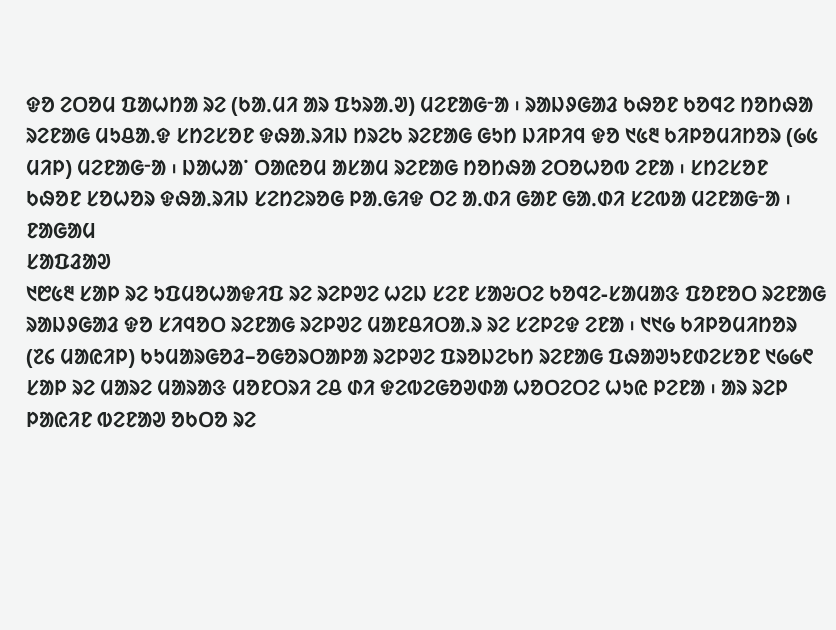ᱫᱚ ᱮᱛᱚᱢ ᱯᱟᱦᱴᱟ ᱨᱮ (ᱠᱟᱹᱢᱤ ᱟᱨ ᱯᱩᱨᱟᱹᱣ) ᱢᱮᱱᱟᱜᱼᱟ ᱾ ᱨᱟᱡᱽᱜᱟᱲ ᱠᱷᱚᱱ ᱠᱚᱧᱮ ᱴᱚᱴᱷᱟ ᱨᱮᱱᱟᱜ ᱢᱩᱪᱟᱹᱫ ᱥᱴᱮᱥᱚᱱ ᱫᱷᱟᱹᱨᱤᱡ ᱴᱨᱮᱠ ᱨᱮᱱᱟᱜ ᱜᱩᱴ ᱡᱤᱞᱤᱧ ᱫᱚ ᱑᱕᱓ ᱠᱤᱞᱚᱢᱤᱴᱚᱨ (᱙᱕ ᱢᱤᱞ) ᱢᱮᱱᱟᱜᱼᱟ ᱾ ᱡᱟᱦᱟᱸ ᱛᱟᱭᱚᱢ ᱟᱥᱟᱢ ᱨᱮᱱᱟᱜ ᱴᱚᱴᱷᱟ ᱮᱛᱚᱦᱚᱵ ᱮᱱᱟ ᱾ ᱥᱴᱮᱥᱚᱱ ᱠᱷᱚᱱ ᱥᱚᱦᱚᱨ ᱫᱷᱟᱹᱨᱤᱡ ᱥᱮᱴᱮᱨᱚᱜ ᱞᱟᱹᱜᱤᱫ ᱛᱮ ᱟᱹᱰᱤ ᱜᱟᱱ ᱜᱟᱹᱰᱤ ᱥᱮᱵᱟ ᱢᱮᱱᱟᱜᱼᱟ ᱾
ᱱᱟᱜᱟᱢ
ᱥᱟᱯᱲᱟᱣ
᱑᱘᱕᱓ ᱥᱟᱞ ᱨᱮ ᱩᱯᱢᱚᱦᱟᱫᱤᱯ ᱨᱮ ᱨᱮᱞᱣᱮ ᱦᱮᱡ ᱥᱮᱱ ᱥᱟᱶᱛᱮ ᱠᱚᱧᱮ-ᱥᱟᱢᱟᱝ ᱯᱚᱱᱚᱛ ᱨᱮᱱᱟᱜ ᱨᱟᱡᱽᱜᱟᱲ ᱫᱚ ᱥᱤᱧᱚᱛ ᱨᱮᱱᱟᱜ ᱨᱮᱞᱣᱮ ᱢᱟᱱᱪᱤᱛᱟᱹᱨ ᱨᱮ ᱥᱮᱞᱮᱫ ᱮᱱᱟ ᱾ ᱑᱑᱙ ᱠᱤᱞᱚᱢᱤᱴᱚᱨ (᱗᱔ ᱢᱟᱭᱤᱞ) ᱠᱩᱢᱟᱨᱜᱚᱲ–ᱚᱜᱚᱨᱛᱟᱞᱟ ᱨᱮᱞᱣᱮ ᱯᱨᱚᱡᱮᱠᱴ ᱨᱮᱱᱟᱜ ᱯᱷᱟᱣᱩᱱᱰᱮᱥᱚᱱ ᱑᱙᱙᱖ ᱥᱟᱞ ᱨᱮ ᱢᱟᱨᱮ ᱢᱟᱨᱟᱝ ᱢᱚᱱᱛᱨᱤ ᱮᱪ ᱰᱤ ᱫᱮᱵᱮᱜᱚᱣᱰᱟ ᱦᱚᱛᱮᱛᱮ ᱦᱩᱭ ᱞᱮᱱᱟ ᱾ ᱟᱨ ᱨᱮᱞ ᱞᱟᱭᱤᱱ ᱵᱮᱱᱟᱣ ᱚᱠᱛᱚ ᱨᱮ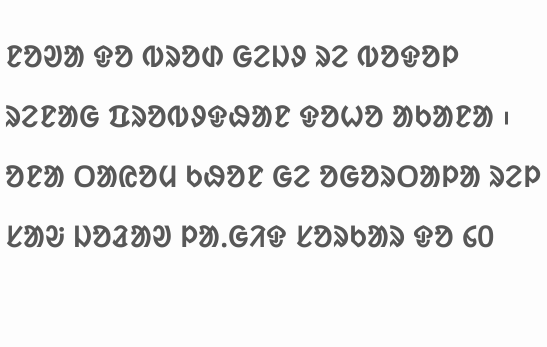ᱱᱚᱣᱟ ᱫᱚ ᱵᱨᱚᱰ ᱜᱮᱡᱽ ᱨᱮ ᱵᱚᱫᱚᱞ ᱨᱮᱱᱟᱜ ᱯᱨᱚᱵᱽᱫᱷᱟᱱ ᱫᱚᱦᱚ ᱟᱠᱟᱱᱟ ᱾ ᱚᱱᱟ ᱛᱟᱭᱚᱢ ᱠᱷᱚᱱ ᱜᱮ ᱚᱜᱚᱨᱛᱟᱞᱟ ᱨᱮᱞ ᱥᱟᱶ ᱡᱚᱲᱟᱣ ᱞᱟᱹᱜᱤᱫ ᱥᱚᱨᱠᱟᱨ ᱫᱚ ᱔᱐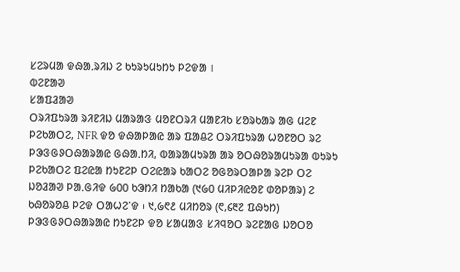ᱥᱮᱨᱢᱟ ᱫᱷᱟᱹᱨᱤᱡ ᱮ ᱠᱩᱨᱩᱢᱩᱴᱩ ᱞᱮᱫᱟ ।
ᱵᱮᱱᱟᱣ
ᱥᱟᱯᱲᱟᱣ
ᱛᱨᱤᱯᱩᱨᱟ ᱨᱤᱱᱤᱡ ᱢᱟᱨᱟᱝ ᱢᱚᱱᱛᱨᱤ ᱢᱟᱱᱤᱠ ᱥᱚᱨᱠᱟᱨ ᱟᱜ ᱢᱮᱱ ᱞᱮᱠᱟᱛᱮ, NFR ᱫᱚ ᱫᱷᱟᱞᱟᱭ ᱟᱨ ᱯᱟᱪᱮ ᱛᱨᱤᱯᱩᱨᱟ ᱦᱚᱱᱚᱛ ᱨᱮ ᱞᱳᱝᱜᱽᱛᱷᱟᱨᱟᱭ ᱜᱷᱟᱹᱴᱤ, ᱵᱟᱨᱟᱢᱩᱨᱟ ᱟᱨ ᱚᱛᱷᱚᱨᱟᱢᱩᱨᱟ ᱵᱩᱨᱩ ᱞᱮᱠᱟᱛᱮ ᱯᱮᱭᱟ ᱴᱩᱱᱮᱞ ᱛᱮᱭᱟᱨ ᱠᱟᱛᱮ ᱚᱜᱚᱨᱛᱟᱞᱟ ᱨᱮᱞ ᱛᱮ ᱡᱚᱲᱟᱣ ᱞᱟᱹᱜᱤᱫ ᱙᱐᱐ ᱠᱳᱴᱤ ᱴᱟᱠᱟ (᱑᱙᱐ ᱢᱤᱞᱤᱭᱚᱱ ᱰᱚᱞᱟᱨ) ᱮ ᱠᱷᱚᱨᱚᱪ ᱞᱮᱫ ᱛᱟᱦᱮᱸᱫ ᱾ ᱑,᱙᱖᱒ ᱢᱤᱴᱚᱨ (᱖,᱔᱓᱗ ᱯᱷᱩᱴ) ᱞᱳᱝᱜᱽᱛᱷᱟᱨᱟᱭ ᱴᱩᱱᱮᱞ ᱫᱚ ᱥᱟᱢᱟᱝ ᱥᱤᱧᱚᱛ ᱨᱮᱱᱟᱜ ᱡᱚᱛᱚ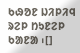ᱠᱷᱚᱱ ᱡᱤᱞᱤᱧ ᱨᱮᱞ ᱴᱩᱱᱮᱞ ᱠᱟᱱᱟ ᱾[]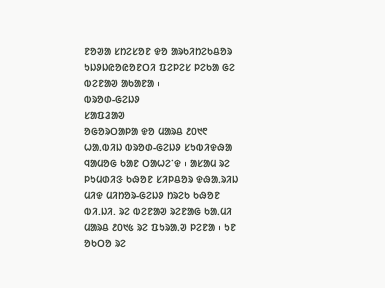ᱱᱚᱣᱟ ᱥᱴᱮᱥᱚᱱ ᱫᱚ ᱟᱨᱠᱤᱴᱮᱠᱪᱚᱨ ᱩᱡᱽᱡᱭᱚᱭᱚᱱᱛᱤ ᱯᱮᱞᱮᱥ ᱞᱮᱠᱟ ᱜᱮ ᱵᱮᱱᱟᱣ ᱟᱠᱟᱱᱟ ᱾
ᱵᱨᱚᱰ-ᱜᱮᱡᱽ
ᱥᱟᱯᱲᱟᱣ
ᱚᱜᱚᱨᱛᱟᱞᱟ ᱫᱚ ᱢᱟᱨᱪ ᱒᱐᱑᱖ ᱦᱟᱹᱵᱤᱡ ᱵᱨᱚᱰ-ᱜᱮᱡᱽ ᱥᱩᱵᱤᱫᱷᱟ ᱧᱟᱢᱚᱜ ᱠᱟᱱ ᱛᱟᱦᱮᱸᱫ ᱾ ᱟᱥᱟᱢ ᱨᱮ ᱞᱩᱢᱰᱤᱝ ᱠᱷᱚᱱ ᱥᱤᱞᱪᱚᱨ ᱫᱷᱟᱹᱨᱤᱡ ᱢᱤᱫ ᱢᱤᱴᱚᱨ-ᱜᱮᱡᱽ ᱴᱨᱮᱠ ᱠᱷᱚᱱ ᱵᱤ.ᱡᱤ. ᱨᱮ ᱵᱮᱱᱟᱣ ᱨᱮᱱᱟᱜ ᱠᱟᱹᱢᱤ ᱢᱟᱨᱪ ᱒᱐᱑᱕ ᱨᱮ ᱯᱩᱨᱟᱹᱣ ᱞᱮᱱᱟ ᱾ ᱩᱱ ᱚᱠᱛᱚ ᱨᱮ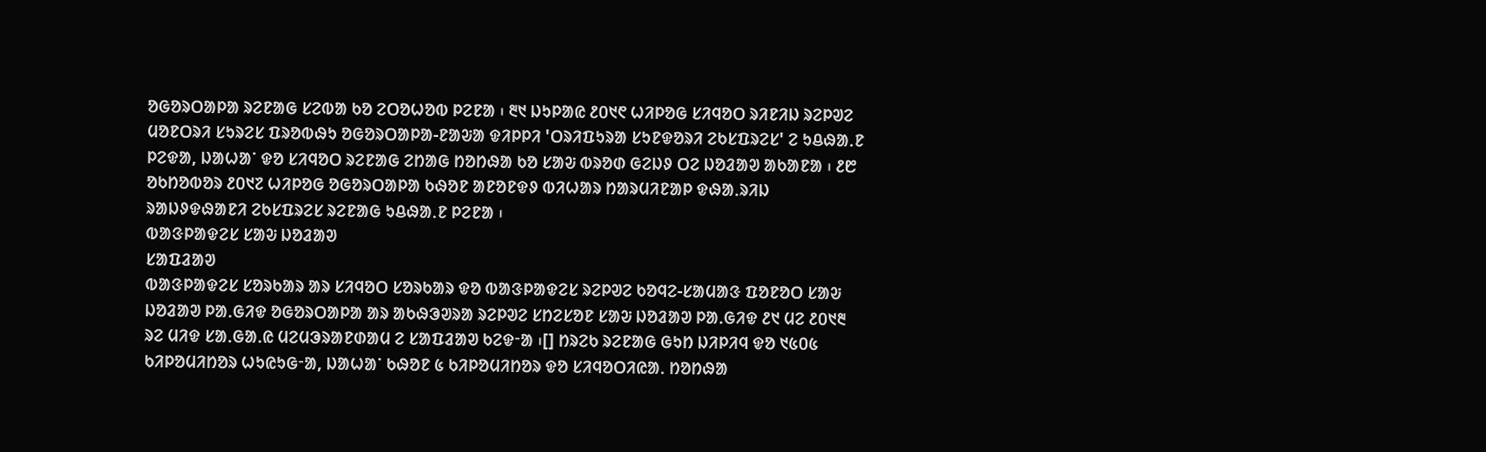ᱚᱜᱚᱨᱛᱟᱞᱟ ᱨᱮᱱᱟᱜ ᱥᱮᱵᱟ ᱠᱚ ᱮᱛᱚᱦᱚᱵ ᱞᱮᱱᱟ ᱾ ᱓᱑ ᱡᱩᱞᱟᱭ ᱒᱐᱑᱖ ᱦᱤᱞᱚᱜ ᱥᱤᱧᱚᱛ ᱨᱤᱱᱤᱡ ᱨᱮᱞᱣᱮ ᱢᱚᱱᱛᱨᱤ ᱥᱩᱨᱮᱥ ᱯᱨᱚᱵᱷᱩ ᱚᱜᱚᱨᱛᱟᱞᱟ-ᱱᱟᱶᱟ ᱫᱤᱞᱞᱤ 'ᱛᱨᱤᱯᱩᱨᱟ ᱥᱩᱱᱫᱚᱨᱤ ᱮᱠᱥᱯᱨᱮᱥ' ᱮ ᱩᱪᱷᱟᱹᱱ ᱞᱮᱫᱟ, ᱡᱟᱦᱟᱸ ᱫᱚ ᱥᱤᱧᱚᱛ ᱨᱮᱱᱟᱜ ᱮᱴᱟᱜ ᱴᱚᱴᱷᱟ ᱠᱚ ᱥᱟᱶ ᱵᱨᱚᱰ ᱜᱮᱡᱽ ᱛᱮ ᱡᱚᱲᱟᱣ ᱟᱠᱟᱱᱟ ᱾ ᱒᱘ ᱚᱠᱴᱚᱵᱚᱨ ᱒᱐᱑᱗ ᱦᱤᱞᱚᱜ ᱚᱜᱚᱨᱛᱟᱞᱟ ᱠᱷᱚᱱ ᱟᱱᱚᱱᱫᱽ ᱵᱤᱦᱟᱨ ᱴᱟᱨᱢᱤᱱᱟᱞ ᱫᱷᱟᱹᱨᱤᱡ ᱨᱟᱡᱽᱫᱷᱟᱱᱤ ᱮᱠᱥᱯᱨᱮᱥ ᱨᱮᱱᱟᱜ ᱩᱪᱷᱟᱹᱱ ᱞᱮᱱᱟ ᱾
ᱵᱟᱝᱞᱟᱫᱮᱥ ᱥᱟᱶ ᱡᱚᱲᱟᱣ
ᱥᱟᱯᱲᱟᱣ
ᱵᱟᱝᱞᱟᱫᱮᱥ ᱥᱚᱨᱠᱟᱨ ᱟᱨ ᱥᱤᱧᱚᱛ ᱥᱚᱨᱠᱟᱨ ᱫᱚ ᱵᱟᱝᱞᱟᱫᱮᱥ ᱨᱮᱞᱣᱮ ᱠᱚᱧᱮ-ᱥᱟᱢᱟᱝ ᱯᱚᱱᱚᱛ ᱥᱟᱶ ᱡᱚᱲᱟᱣ ᱞᱟᱹᱜᱤᱫ ᱚᱜᱚᱨᱛᱟᱞᱟ ᱟᱨ ᱟᱠᱷᱳᱣᱨᱟ ᱨᱮᱞᱣᱮ ᱥᱴᱮᱥᱚᱱ ᱥᱟᱶ ᱡᱚᱲᱟᱣ ᱞᱟᱹᱜᱤᱫ ᱒᱑ ᱢᱮ ᱒᱐᱑᱓ ᱨᱮ ᱢᱤᱫ ᱥᱟᱹᱜᱟᱹᱭ ᱢᱮᱢᱳᱨᱟᱱᱰᱟᱢ ᱮ ᱥᱟᱯᱲᱟᱣ ᱠᱮᱫᱼᱟ ᱾[] ᱴᱨᱮᱠ ᱨᱮᱱᱟᱜ ᱜᱩᱴ ᱡᱤᱞᱤᱧ ᱫᱚ ᱑᱕᱐᱕ ᱠᱤᱞᱚᱢᱤᱴᱚᱨ ᱦᱩᱭᱩᱜᱼᱟ, ᱡᱟᱦᱟᱸ ᱠᱷᱚᱱ ᱕ ᱠᱤᱞᱚᱢᱤᱴᱚᱨ ᱫᱚ ᱥᱤᱧᱚᱛᱤᱭᱟᱹ ᱴᱚᱴᱷᱟ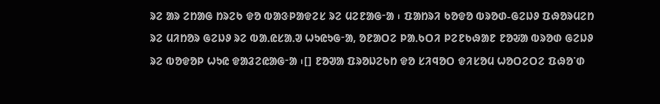ᱨᱮ ᱟᱨ ᱮᱴᱟᱜ ᱴᱨᱮᱠ ᱫᱚ ᱵᱟᱝᱞᱟᱫᱮᱥ ᱨᱮ ᱢᱮᱱᱟᱜᱼᱟ ᱾ ᱯᱟᱴᱨᱤ ᱠᱚᱫᱚ ᱵᱨᱚᱰ-ᱜᱮᱡᱽ ᱯᱷᱚᱨᱢᱮᱴ ᱨᱮ ᱢᱤᱴᱚᱨ ᱜᱮᱡᱽ ᱨᱮ ᱵᱟᱹᱭᱥᱟᱹᱣ ᱦᱩᱭᱩᱜᱼᱟ, ᱚᱱᱟᱛᱮ ᱞᱟᱹᱠᱛᱤ ᱞᱮᱱᱠᱷᱟᱱ ᱱᱚᱶᱟ ᱵᱨᱚᱰ ᱜᱮᱡᱽ ᱨᱮ ᱵᱚᱫᱚᱞ ᱦᱩᱭ ᱫᱟᱲᱮᱭᱟᱜᱼᱟ ᱾[] ᱱᱚᱣᱟ ᱯᱨᱚᱡᱮᱠᱴ ᱫᱚ ᱥᱤᱧᱚᱛ ᱫᱤᱥᱚᱢ ᱦᱚᱛᱮᱛᱮ ᱯᱷᱚᱸᱰ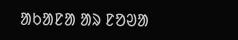ᱟᱠᱟᱱᱟ ᱟᱨ ᱱᱚᱣᱟ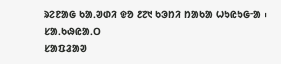ᱨᱮᱱᱟᱜ ᱠᱟᱹᱣᱰᱤ ᱫᱚ ᱒᱗᱑ ᱠᱳᱴᱤ ᱴᱟᱠᱟ ᱦᱩᱭᱩᱜᱼᱟ ᱾
ᱥᱟᱹᱠᱷᱭᱟᱹᱛ
ᱥᱟᱯᱲᱟᱣ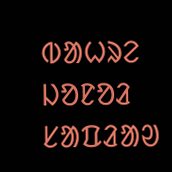ᱵᱟᱦᱨᱮ ᱡᱚᱱᱚᱲ
ᱥᱟᱯᱲᱟᱣ